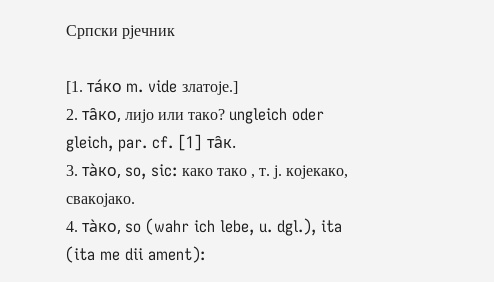Српски рјечник

[1. та́ко m. vide златоје.]
2. та̑ко, лијо или тако? ungleich oder gleich, par. cf. [1] та̑к.
3. та̀ко, so, sic: како тако , т. ј. којекако, свакојако.
4. та̀ко, so (wahr ich lebe, u. dgl.), ita (ita me dii ament):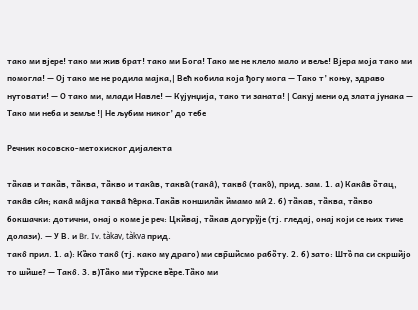тако ми вјере! тако ми жив брат! тако ми Бога! Тако ме не клело мало и веље! Вјера моја тако ми помогла! — Ој тако ме не родила мајка,| Већ кобила која ђогу мога — Тако т’ коњу, здраво нутовати! — О тако ми, млади Навле! — Кујунџија, тако ти заната! | Сакуј мени од злата јунака — Тако ми неба и земље !| Не љубим никог’ до тебе

Речник косовско-метохиског дијалекта

та̏кав и така̏в, та̏ква, та̏кво и така̑в, таква̑ (така̑), такво̑ (тако̑), прид. зам. 1. а) Кака̑в о̏тац, така̑в си̑н; кака̑ ма̑јка таква̑ ће̑рка.Така̏в коншила̏к и̏мамо ми̑ 2. б) та̏кав, та̏ква, та̏кво бокшачки: дотични, онај о коме је реч: Цки̏вај, та̏кав догуру̏је (тј. гледај, онај који се њих тиче долази). — У В. и Br. Iv. tàkav, tàkva прид.
тако̑ прил. 1. а): Ка̏ко тако̑ (тј. како му драго) ми свр̄ши̏смо рабо̏ту. 2. б) зато: Што̏ па си скрши̏јо то ши̏ше? — Тако̑. 3. в)Та̏ко ми ту̏рске ве̏ре.Та̏ко ми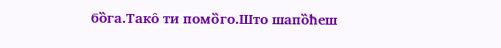бо̏га.Тако̑ ти помо̏го.Што шапо̏ћеш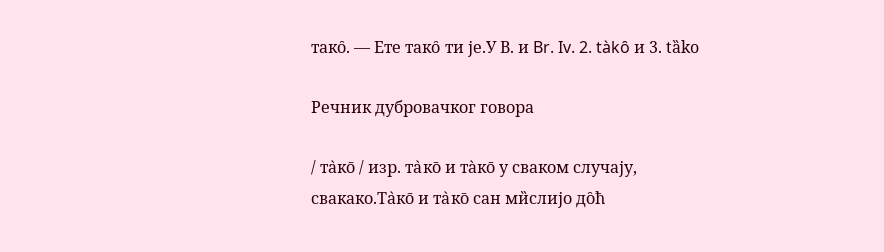тако̑. — Ете тако̑ ти је.У В. и Br. Iv. 2. tàkȏ и 3. tа̏ko

Речник дубровачког говора

/ та̀ко̄ / изр. та̀ко̄ и та̀ко̄ у сваком случају, свакако.Та̀ко̄ и та̀ко̄ сан ми̏слијо до̑ћ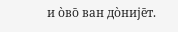и о̀во̄ ван до̀није̄т.